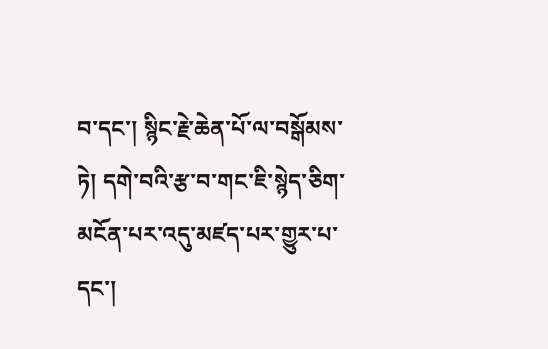བ་དང་། སྙིང་རྗེ་ཆེན་པོ་ལ་བསྒོམས་ཏེ། དགེ་བའི་རྩ་བ་གང་ཇི་སྙེད་ཅིག་མངོན་པར་འདུ་མཛད་པར་གྱུར་པ་དང་།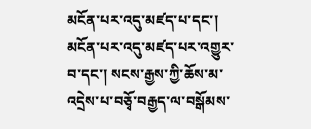མངོན་པར་འདུ་མཛད་པ་དང་། མངོན་པར་འདུ་མཛད་པར་འགྱུར་བ་དང་། སངས་རྒྱས་ཀྱི་ཆོས་མ་འདྲེས་པ་བཅྭོ་བརྒྱད་ལ་བསྒོམས་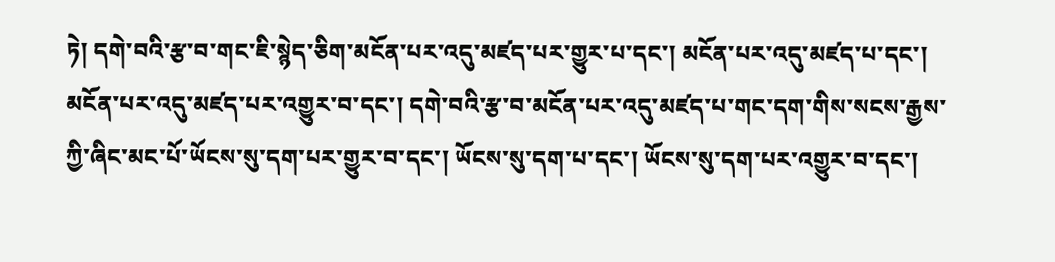ཏེ། དགེ་བའི་རྩ་བ་གང་ཇི་སྙེད་ཅིག་མངོན་པར་འདུ་མཛད་པར་གྱུར་པ་དང་། མངོན་པར་འདུ་མཛད་པ་དང་། མངོན་པར་འདུ་མཛད་པར་འགྱུར་བ་དང་། དགེ་བའི་རྩ་བ་མངོན་པར་འདུ་མཛད་པ་གང་དག་གིས་སངས་རྒྱས་ཀྱི་ཞིང་མང་པོ་ཡོངས་སུ་དག་པར་གྱུར་བ་དང་། ཡོངས་སུ་དག་པ་དང་། ཡོངས་སུ་དག་པར་འགྱུར་བ་དང་།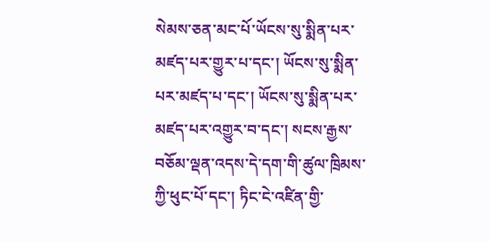སེམས་ཅན་མང་པོ་ཡོངས་སུ་སྨིན་པར་མཛད་པར་གྱུར་པ་དང་། ཡོངས་སུ་སྨིན་པར་མཛད་པ་དང་། ཡོངས་སུ་སྨིན་པར་མཛད་པར་འགྱུར་བ་དང་། སངས་རྒྱས་བཅོམ་ལྡན་འདས་དེ་དག་གི་ཚུལ་ཁྲིམས་ཀྱི་ཕུང་པོ་དང་། ཏིང་ངེ་འཛིན་གྱི་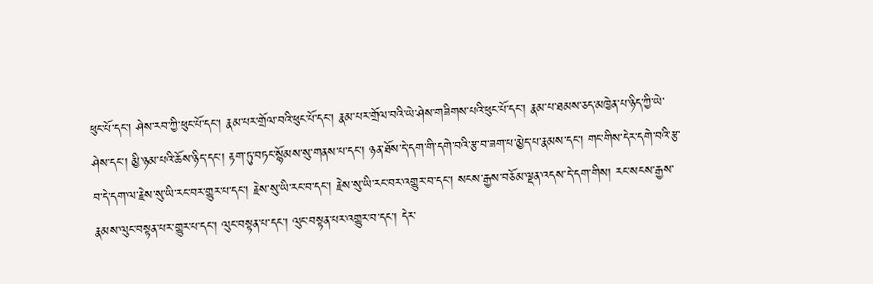ཕུང་པོ་དང་། ཤེས་རབ་ཀྱི་ཕུང་པོ་དང་། རྣམ་པར་གྲོལ་བའི་ཕུང་པོ་དང་། རྣམ་པར་གྲོལ་བའི་ཡེ་ཤེས་གཟིགས་པའི་ཕུང་པོ་དང་། རྣམ་པ་ཐམས་ཅད་མཁྱེན་པ་ཉིད་ཀྱི་ཡེ་ཤེས་དང་། མྱི་ཉམ་པའི་ཆོས་ཉིད་དང་། རྟག་ཏུ་བཏང་སྙོམས་སུ་གནས་པ་དང་། ཉན་ཐོས་དེ་དག་གི་དགེ་བའི་རྩ་བ་ཟག་པ་མྱེད་པ་རྣམས་དང་། གང་གིས་དེར་དགེ་བའི་རྩ་བ་དེ་དག་ལ་རྗེས་སུ་ཡི་རང་བར་གྱུར་པ་དང་། རྗེས་སུ་ཡི་རང་བ་དང་། རྗེས་སུ་ཡི་རང་བར་འགྱུར་བ་དང་། སངས་རྒྱས་བཅོམ་ལྡན་འདས་དེ་དག་གིས། རང་སངས་རྒྱས་རྣམས་ལུང་བསྟན་པར་གྱུར་པ་དང་། ལུང་བསྟན་པ་དང་། ལུང་བསྟན་པར་འགྱུར་བ་དང་། དེར་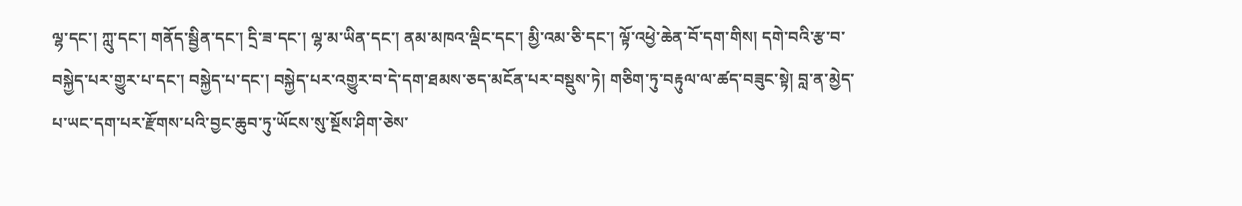ལྷ་དང་། ཀླུ་དང་། གནོད་སྦྱིན་དང་། དྲི་ཟ་དང་། ལྷ་མ་ཡིན་དང་། ནམ་མཁའ་ལྡིང་དང་། མྱི་འམ་ཅི་དང་། ལྟོ་འཕྱེ་ཆེན་བོ་དག་གིས། དགེ་བའི་རྩ་བ་བསྐྱེད་པར་གྱུར་པ་དང་། བསྐྱེད་པ་དང་། བསྐྱེད་པར་འགྱུར་བ་དེ་དག་ཐམས་ཅད་མངོན་པར་བསྡུས་ཏེ། གཅིག་ཏུ་བརྟུལ་ལ་ཚད་བཟུང་སྟེ། བླ་ན་མྱེད་པ་ཡང་དག་པར་རྫོགས་པའི་བྱང་ཆུབ་ཏུ་ཡོངས་སུ་སྔོས་ཤིག་ཅེས་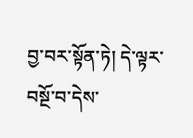བྱ་བར་སྟོན་ཏེ། དེ་ལྟར་བསྔོ་བ་དེས་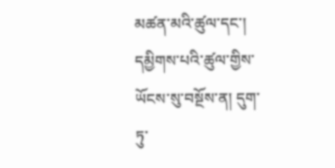མཚན་མའི་ཚུལ་དང་། དམྱིགས་པའི་ཚུལ་གྱིས་ཡོངས་སུ་བསྔོས་ན། དུག་ཏུ་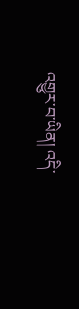འགྱུར་བ་ཡིན། འདི་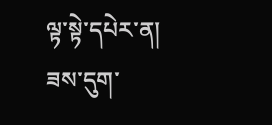ལྟ་སྟེ་དཔེར་ན། ཟས་དུག་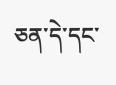ཅན་དེ་དང་